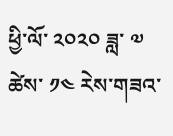ཕྱི་ལོ་ ༢༠༢༠ ཟླ་ ༧ ཚེས་ ༡༤ རེས་གཟའ་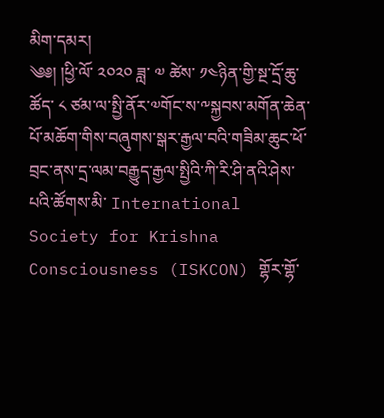མིག་དམར།
༄༅། །ཕྱི་ལོ་ ༢༠༢༠ ཟླ་ ༧ ཚེས་ ༡༤ཉིན་གྱི་སྔ་དྲོ་ཆུ་ཚོད་ ༨ ཙམ་ལ་སྤྱི་ནོར་༧གོང་ས་༸སྐྱབས་མགོན་ཆེན་པོ་མཆོག་གིས་བཞུགས་སྒར་རྒྱལ་བའི་གཟིམ་ཆུང་ཕོ་བྲང་ནས་དྲ་ལམ་བརྒྱུད་རྒྱལ་སྤྱིའི་ཀི་རི་ཤི་ནའི་ཤེས་པའི་ཚོགས་མི་ International Society for Krishna Consciousness (ISKCON) གྷོར་གྷོ་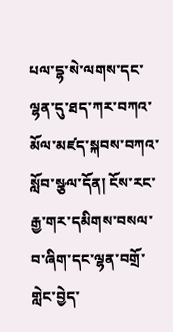པལ་དྷ་སེ་ལགས་དང་ལྷན་དུ་ཐད་ཀར་བཀའ་མོལ་མཛད་སྐབས་བཀའ་སློབ་སྩལ་དོན། ངོས་རང་རྒྱ་གར་དམིགས་བསལ་བ་ཞིག་དང་ལྷན་བགྲོ་གླེང་བྱེད་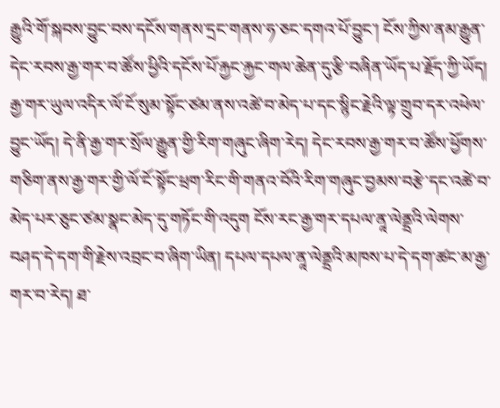རྒྱུའི་གོ་སྐབས་བྱུང་བས་དངོས་གནས་དྲང་གནས་ཧ་ཅང་དགའ་པོ་བྱུང་། ངོས་ཀྱིས་ནམ་རྒྱུན་དེང་རབས་རྒྱ་གར་བ་ཚོས་ཕྱིའི་དངོས་པོ་རྐྱང་རྐྱང་གལ་ཆེན་དུ་རྩི་བཞིན་ཡོད་པ་རྗོད་ཀྱི་ཡོད།
རྒྱ་གར་ཡུལ་འདིར་ལོ་ངོ་སུམ་སྟོང་ཙམ་ནས་འཚེ་བ་མེད་པ་དང་སྙིང་རྗེའི་ལྟ་གྲུབ་དར་འཕེལ་བྱུང་ཡོད། དེ་ནི་རྒྱ་གར་སྲོལ་རྒྱུན་གྱི་རིག་གཞུང་ཞིག་རེད། དེང་རབས་རྒྱ་གར་བ་ཚོས་ཕྱོགས་གཅིག་ནས་རྒྱ་གར་གྱི་ལོ་ངོ་སྟོང་ཕྲག་རིང་གི་གནའ་བོའི་རིག་གཞུང་བྱམས་བརྩེ་དང་འཚེ་བ་མེད་པར་ཅུང་ཙམ་སྣང་མེད་དུ་གཏོང་གི་འདུག ངོས་རང་རྒྱ་གར་དཔལ་ནཱ་ལེནྡྲའི་ལེགས་བཤད་དེ་དག་གི་རྗེས་འབྲང་བ་ཞིག་ཡིན། དཔལ་དཔལ་ནཱ་ལེནྡྲའི་མཁས་པ་དེ་དག་ཚང་མ་རྒྱ་གར་བ་རེད། ཐ་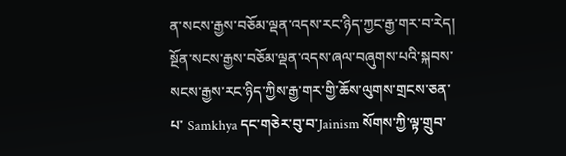ན་སངས་རྒྱས་བཅོམ་ལྡན་འདས་རང་ཉིད་ཀྱང་རྒྱ་གར་བ་རེད།
སྔོན་སངས་རྒྱས་བཅོམ་ལྡན་འདས་ཞལ་བཞུགས་པའི་སྐབས་སངས་རྒྱས་རང་ཉིད་ཀྱིས་རྒྱ་གར་གྱི་ཆོས་ལུགས་གྲངས་ཅན་པ་ Samkhya དང་གཅེར་བུ་བ་Jainism སོགས་ཀྱི་ལྟ་གྲུབ་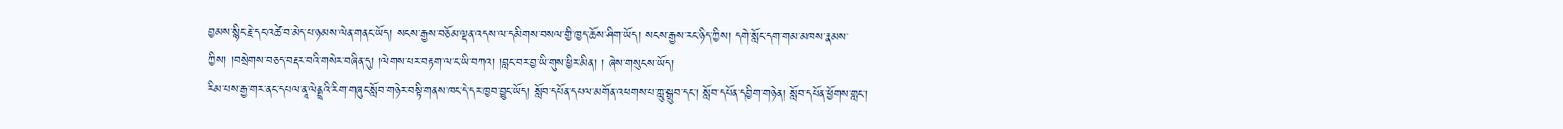བྱམས་སྙིང་རྗེ་དང་འཚེ་བ་མེད་པ་ཉམས་ལེན་གནང་ཡོད། སངས་རྒྱས་བཅོམ་ལྡན་འདས་ལ་དམིགས་བསལ་གྱི་ཁྱད་ཆོས་ཤིག་ཡོད། སངས་རྒྱས་རང་ཉིད་ཀྱིས། དགེ་སློང་དག་གམ་མཁས་རྣམས་ཀྱིས། །བསྲེགས་བཅད་བརྡར་བའི་གསེར་བཞིན་དུ། །ལེགས་པར་བརྟག་ལ་ང་ཡི་བཀའ། །བླང་བར་བྱ་ཡི་གུས་ཕྱིར་མིན། ། ཞེས་གསུངས་ཡོད།
རིམ་པས་རྒྱ་གར་ནང་དཔལ་ནཱ་ལེནྡྲའི་རིག་གཞུང་སློབ་གཉེར་བསྟི་གནས་ཁང་དེ་དར་ཁྱབ་བྱུང་ཡོད། སློབ་དཔོན་དཔལ་མགོན་འཕགས་པ་ཀླུ་སྒྲུབ་དང་། སློབ་དཔོན་དབྱིག་གཉེན། སློབ་དཔོན་ཕྱོགས་གླང་།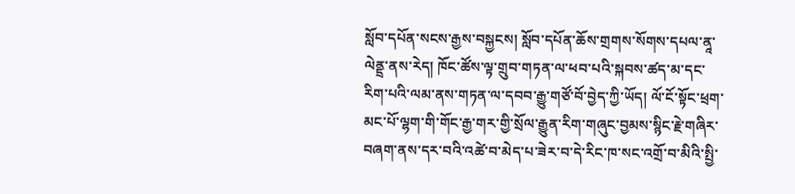སློབ་དཔོན་སངས་རྒྱས་བསྐྱངས། སློབ་དཔོན་ཆོས་གྲགས་སོགས་དཔལ་ནཱ་ལེནྡྲ་ནས་རེད། ཁོང་ཚོས་ལྟ་གྲུབ་གཏན་ལ་ཕབ་པའི་སྐབས་ཚད་མ་དང་རིག་པའི་ལམ་ནས་གཏན་ལ་དབབ་རྒྱུ་གཙོ་བོ་བྱེད་ཀྱི་ཡོད། ལོ་ངོ་སྟོང་ཕྲག་མང་པོ་ལྷག་གི་གོང་རྒྱ་གར་གྱི་སྲོལ་རྒྱུན་རིག་གཞུང་བྱམས་སྙིང་རྗེ་གཞིར་བཞག་ནས་དར་བའི་འཚེ་བ་མེད་པ་ཟེར་བ་དེ་རིང་ཁ་སང་འགྲོ་བ་མིའི་སྤྱི་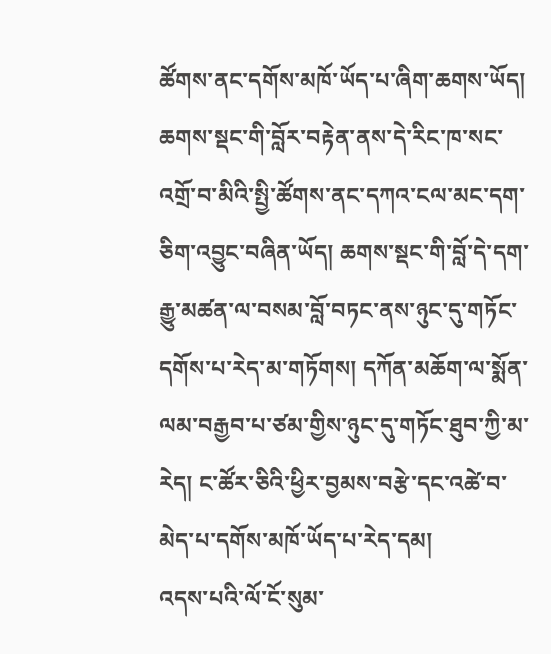ཚོགས་ནང་དགོས་མཁོ་ཡོད་པ་ཞིག་ཆགས་ཡོད། ཆགས་སྡང་གི་བློར་བརྟེན་ནས་དེ་རིང་ཁ་སང་འགྲོ་བ་མིའི་སྤྱི་ཚོགས་ནང་དཀའ་ངལ་མང་དག་ཅིག་འབྱུང་བཞིན་ཡོད། ཆགས་སྡང་གི་བློ་དེ་དག་རྒྱུ་མཚན་ལ་བསམ་བློ་བཏང་ནས་ཉུང་དུ་གཏོང་དགོས་པ་རེད་མ་གཏོགས། དཀོན་མཆོག་ལ་སྨོན་ལམ་བརྒྱབ་པ་ཙམ་གྱིས་ཉུང་དུ་གཏོང་ཐུབ་ཀྱི་མ་རེད། ང་ཚོར་ཅིའི་ཕྱིར་བྱམས་བརྩེ་དང་འཚེ་བ་མེད་པ་དགོས་མཁོ་ཡོད་པ་རེད་དམ།
འདས་པའི་ལོ་ངོ་སུམ་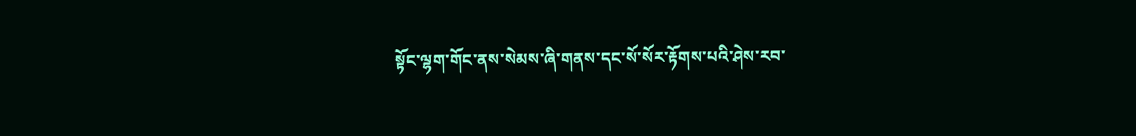སྟོང་ལྷག་གོང་ནས་སེམས་ཞི་གནས་དང་སོ་སོར་རྟོགས་པའི་ཤེས་རབ་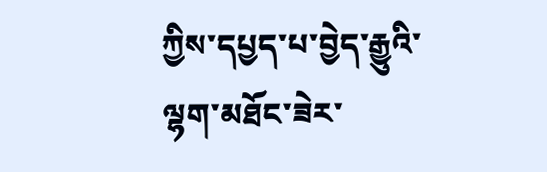ཀྱིས་དཔྱད་པ་བྱེད་རྒྱུའི་ལྷག་མཐོང་ཟེར་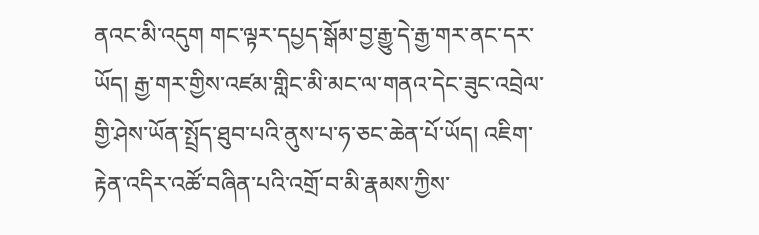ནའང་མི་འདུག གང་ལྟར་དཔྱད་སྒོམ་བྱ་རྒྱུ་དེ་རྒྱ་གར་ནང་དར་ཡོད། རྒྱ་གར་གྱིས་འཛམ་གླིང་མི་མང་ལ་གནའ་དེང་ཟུང་འབྲེལ་གྱི་ཤེས་ཡོན་སྤྲོད་ཐུབ་པའི་ནུས་པ་ཧ་ཅང་ཆེན་པོ་ཡོད། འཇིག་རྟེན་འདིར་འཚོ་བཞིན་པའི་འགྲོ་བ་མི་རྣམས་ཀྱིས་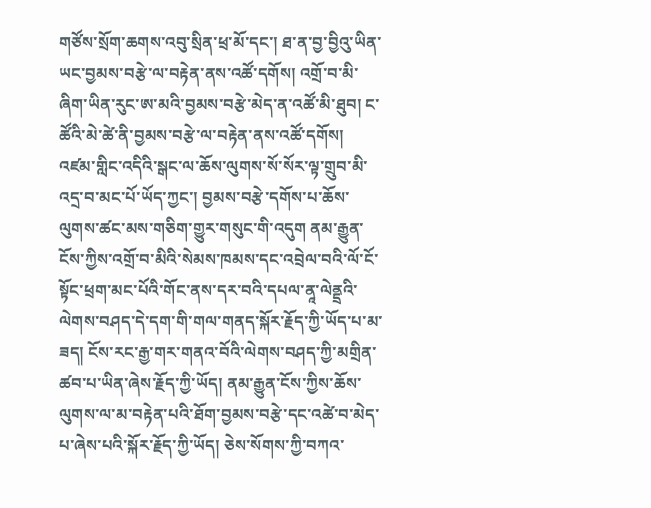གཙོས་སྲོག་ཆགས་འབུ་སྲིན་ཕྲ་མོ་དང་། ཐ་ན་བྱ་བྱིའུ་ཡིན་ཡང་བྱམས་བརྩེ་ལ་བརྟེན་ནས་འཚོ་དགོས། འགྲོ་བ་མི་ཞིག་ཡིན་རུང་ཨ་མའི་བྱམས་བརྩེ་མེད་ན་འཚོ་མི་ཐུབ། ང་ཚོའི་མེ་ཚེ་ནི་བྱམས་བརྩེ་ལ་བརྟེན་ནས་འཚོ་དགོས།
འཛམ་གླིང་འདིའི་སྒང་ལ་ཆོས་ལུགས་སོ་སོར་ལྟ་གྲུབ་མི་འདྲ་བ་མང་པོ་ཡོད་ཀྱང་། བྱམས་བརྩེ་དགོས་པ་ཆོས་ལུགས་ཚང་མས་གཅིག་གྱུར་གསུང་གི་འདུག ནམ་རྒྱུན་ངོས་ཀྱིས་འགྲོ་བ་མིའི་སེམས་ཁམས་དང་འབྲེལ་བའི་ལོ་ངོ་སྟོང་ཕྲག་མང་པོའི་གོང་ནས་དར་བའི་དཔལ་ནཱ་ལེནྡྲའི་ལེགས་བཤད་དེ་དག་གི་གལ་གནད་སྐོར་རྗོད་ཀྱི་ཡོད་པ་མ་ཟད། ངོས་རང་རྒྱ་གར་གནའ་བོའི་ལེགས་བཤད་ཀྱི་མགྲིན་ཚབ་པ་ཡིན་ཞེས་རྗོད་ཀྱི་ཡོད། ནམ་རྒྱུན་ངོས་ཀྱིས་ཆོས་ལུགས་ལ་མ་བརྟེན་པའི་ཐོག་བྱམས་བརྩེ་དང་འཚེ་བ་མེད་པ་ཞེས་པའི་སྐོར་རྗོད་ཀྱི་ཡོད། ཅེས་སོགས་ཀྱི་བཀའ་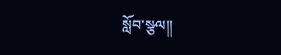སློབ་སྩལ།།